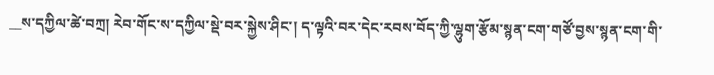__ས་དཀྱིལ་ཚེ་བཀྲ། རེབ་གོང་ས་དཀྱིལ་སྡེ་བར་སྐྱེས་ཤིང་། ད་ལྟའི་བར་དེང་རབས་བོད་ཀྱི་ལྷུག་རྩོམ་སྙན་ངག་གཙོ་བྱས་སྙན་ངག་གི་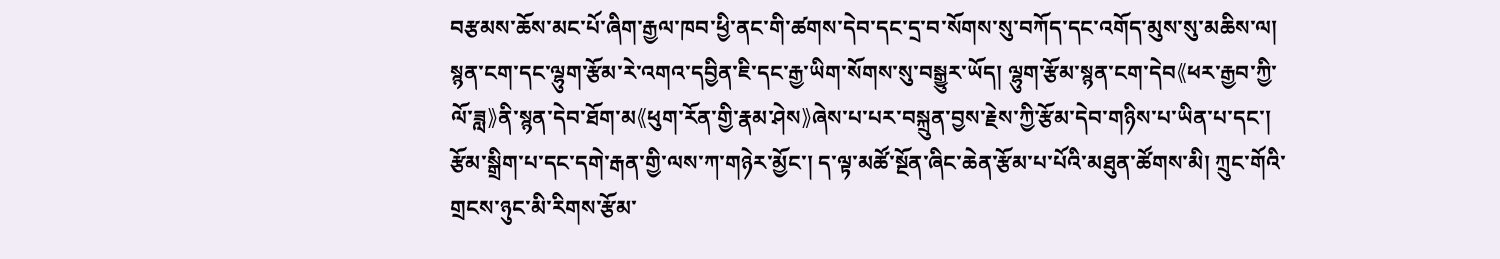བརྩམས་ཆོས་མང་པོ་ཞིག་རྒྱལ་ཁབ་ཕྱི་ནང་གི་ཚགས་དེབ་དང་དྲ་བ་སོགས་སུ་བཀོད་དང་འགོད་མུས་སུ་མཆིས་ལ། སྙན་ངག་དང་ལྷུག་རྩོམ་རེ་འགའ་དབྱིན་ཇི་དང་རྒྱ་ཡིག་སོགས་སུ་བསྒྱུར་ཡོད། ལྷུག་རྩོམ་སྙན་ངག་དེབ《ཕར་རྒྱབ་ཀྱི་ལོ་ཟླ》ནི་སྙན་དེབ་ཐོག་མ《ཕུག་རོན་གྱི་རྣམ་ཤེས》ཞེས་པ་པར་བསྐྲུན་བྱས་རྗེས་ཀྱི་རྩོམ་དེབ་གཉིས་པ་ཡིན་པ་དང་། རྩོམ་སྒྲིག་པ་དང་དགེ་རྒན་གྱི་ལས་ཀ་གཉེར་མྱོང་། ད་ལྟ་མཚོ་སྔོན་ཞིང་ཆེན་རྩོམ་པ་པོའི་མཐུན་ཚོགས་མི། ཀྲུང་གོའི་གྲངས་ཉུང་མི་རིགས་རྩོམ་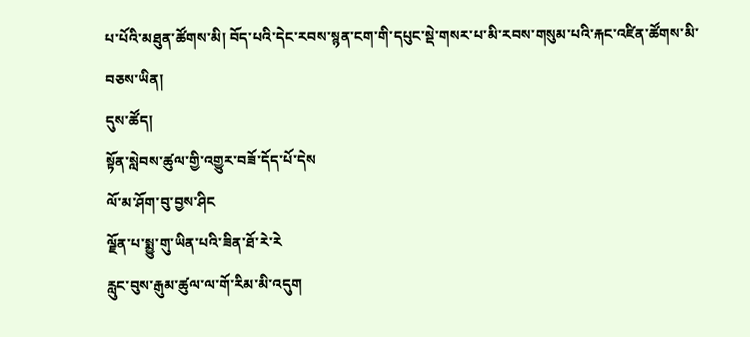པ་པོའི་མཐུན་ཚོགས་མི། བོད་པའི་དེང་རབས་སྙན་ངག་གི་དཔུང་སྡེ་གསར་པ་མི་རབས་གསུམ་པའི་རྐང་འཛིན་ཚོགས་མི་བཅས་ཡིན།
དུས་ཚོད།
སྟོན་སླེབས་ཚུལ་གྱི་འགྱུར་བཟོ་དོད་པོ་དེས
ལོ་མ་ཤོག་བུ་བྱས་ཤིང
ལྗོན་པ་སྨྱུ་གུ་ཡིན་པའི་ཟིན་ཐོ་རེ་རེ
རླུང་བུས་རྒུམ་ཚུལ་ལ་གོ་རིམ་མི་འདུག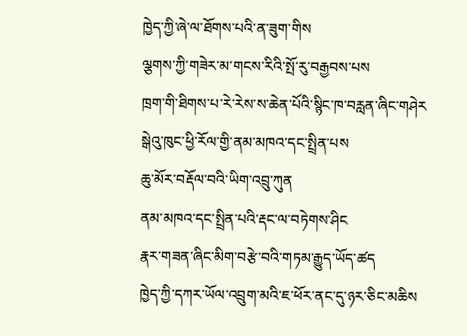ཁྱེད་ཀྱི་ཞེ་ལ་ཐོགས་པའི་ན་ཟུག་གིས
ལྕགས་ཀྱི་གཟེར་མ་གངས་རིའི་སྤོ་རུ་བརྒྱབས་པས
ཁྲག་གི་ཐིགས་པ་རེ་རེས་ས་ཆེན་པོའི་སྙིང་ཁ་བརླན་ཞིང་གཤེར
སྒེའུ་ཁུང་ཕྱི་རོལ་གྱི་ནམ་མཁའ་དང་སྤྲིན་པས
ཆུ་མོར་བརྡོལ་བའི་ཡིག་འབྲུ་ཀུན
ནམ་མཁའ་དང་སྤྲིན་པའི་རྡང་ལ་བཏེགས་ཤིང
རྣར་གཟན་ཞིང་མིག་བརྩེ་བའི་གཏམ་རྒྱུད་ཡོད་ཚད
ཁྱེད་ཀྱི་དཀར་ཡོལ་འབྲུག་མའི་ཇ་ཕོར་ནང་དུ་ཉར་ཅིང་མཆིས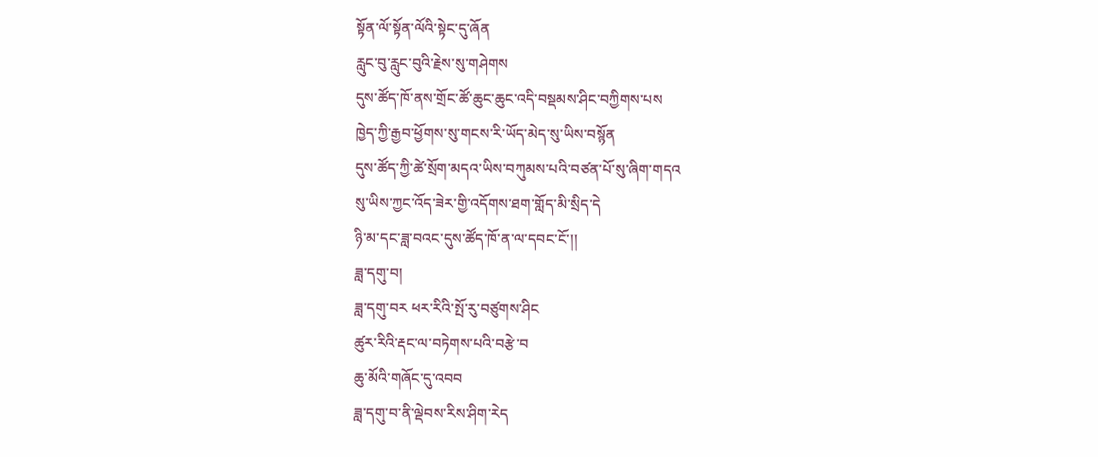སྟོན་ལོ་སྟོན་ལོའི་སྟེང་དུ་ཞོན
རླུང་བུ་རླུང་བུའི་རྗེས་སུ་གཤེགས
དུས་ཚོད་ཁོ་ནས་གྲོང་ཚོ་ཆུང་ཆུང་འདི་བསྡམས་ཤིང་བཀྱིགས་པས
ཁྱེད་ཀྱི་རྒྱབ་ཕྱོགས་སུ་གངས་རི་ཡོད་མེད་སུ་ཡིས་བསྙོན
དུས་ཚོད་ཀྱི་ཚེ་སྲོག་མདའ་ཡིས་བཀུམས་པའི་བཙན་པོ་སུ་ཞིག་གདའ
སུ་ཡིས་ཀྱང་འོད་ཟེར་གྱི་འདོགས་ཐག་གློད་མི་སྲིད་དེ
ཉི་མ་དང་ཟླ་བའང་དུས་ཚོད་ཁོ་ན་ལ་དབང་ངོ་།།
ཟླ་དགུ་བ།
ཟླ་དགུ་བར ཕར་རིའི་སྤོ་རུ་བཙུགས་ཤིང
ཚུར་རིའི་རྡང་ལ་བཏེགས་པའི་བརྩེ་བ
ཆུ་མོའི་གཞོང་དུ་འབབ
ཟླ་དགུ་བ་ནི་ལྡེབས་རིས་ཤིག་རེད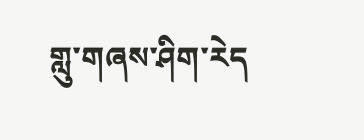གླུ་གཞས་ཤིག་རེད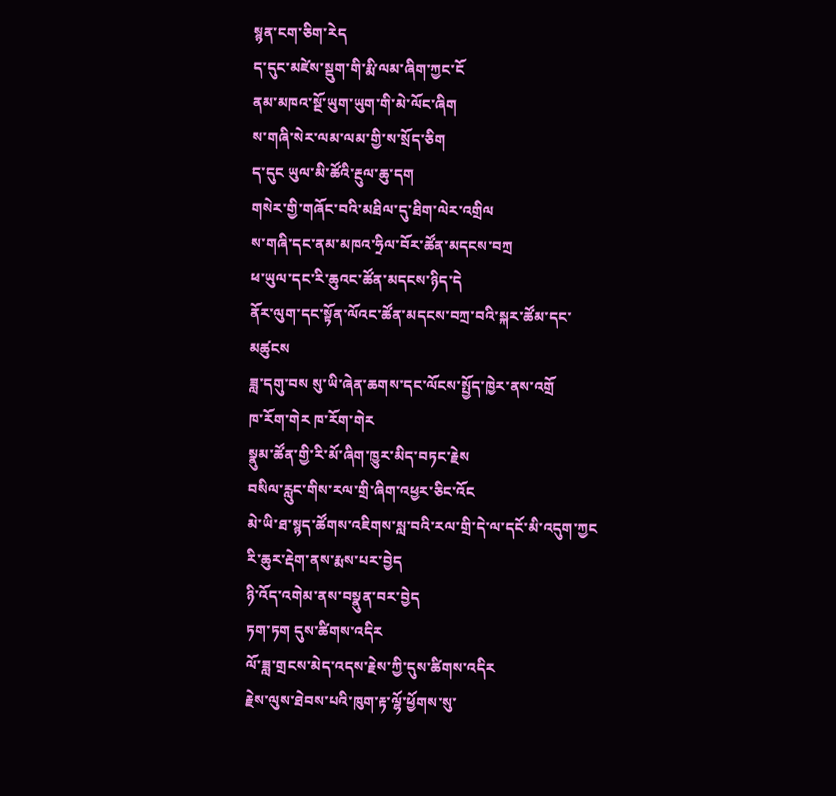སྙན་ངག་ཅིག་རེད
ད་དུང་མཛེས་སྡུག་གི་རྨི་ལམ་ཞིག་ཀྱང་ངོ
ནམ་མཁའ་སྔོ་ཡུག་ཡུག་གི་མེ་ལོང་ཞིག
ས་གཞི་སེར་ལམ་ལམ་གྱི་ས་སྲོད་ཅིག
ད་དུང ཡུལ་མི་ཚོའི་རྔུལ་ཆུ་དག
གསེར་གྱི་གཞོང་བའི་མཐིལ་དུ་ཐིག་ལེར་འགྲིལ
ས་གཞི་དང་ནམ་མཁའ་ཧྲིལ་བོར་ཚོན་མདངས་བཀྲ
ཕ་ཡུལ་དང་རི་ཆུའང་ཚོན་མདངས་ཉིད་དེ
ནོར་ལུག་དང་སྟོན་ལོའང་ཚོན་མདངས་བཀྲ་བའི་སྐར་ཚོམ་དང་མཚུངས
ཟླ་དགུ་བས སུ་ཡི་ཞེན་ཆགས་དང་ལོངས་སྤྱོད་ཁྱེར་ནས་འགྲོ
ཁ་རོག་གེར ཁ་རོག་གེར
སྣུམ་ཚོན་གྱི་རི་མོ་ཞིག་ཁྱུར་མིད་བཏང་རྗེས
བསིལ་རླུང་གིས་རལ་གྲི་ཞིག་འཕྱར་ཅིང་འོང
མེ་ཡི་ཐ་སྙད་ཚོགས་འཇིགས་སླ་བའི་རལ་གྲི་དེ་ལ་དངོ་མི་འདུག་ཀྱང
རི་ཆུར་རྡེག་ནས་རྨས་པར་བྱེད
ཉི་འོད་འགེམ་ནས་བསྣུན་བར་བྱེད
ཏག་ཏག དུས་ཚིགས་འདིར
ལོ་ཟླ་གྲངས་མེད་འདས་རྗེས་ཀྱི་དུས་ཚིགས་འདིར
རྗེས་ལུས་ཐེབས་པའི་ཁུག་རྟ་ལྷོ་ཕྱོགས་སུ་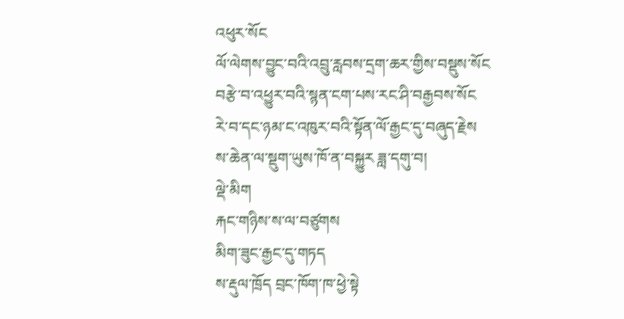འཕུར་སོང
ལོ་ལེགས་བྱུང་བའི་འབྲུ་རླབས་དྲག་ཆར་གྱིས་བསྡུས་སོང
བརྩེ་བ་འཕྱུར་བའི་སྙན་ངག་པས་རང་ཤི་བརྒྱབས་སོང
རེ་བ་དང་ཉམ་ང་འཁུར་བའི་སྟོན་ལོ་རྒྱང་དུ་བཞུད་རྗེས
ས་ཆེན་ལ་སྡུག་ཡུས་ཁོ་ན་བསྐྱུར ཟླ་དགུ་བ།
ལྡེ་མིག
རྐང་གཉིས་ས་ལ་བཙུགས
མིག་ཟུང་རྒྱང་དུ་གཏད
ས་རྡུལ་ཁྲོད བྲང་ཁོག་ཁ་ཕྱེ་སྟེ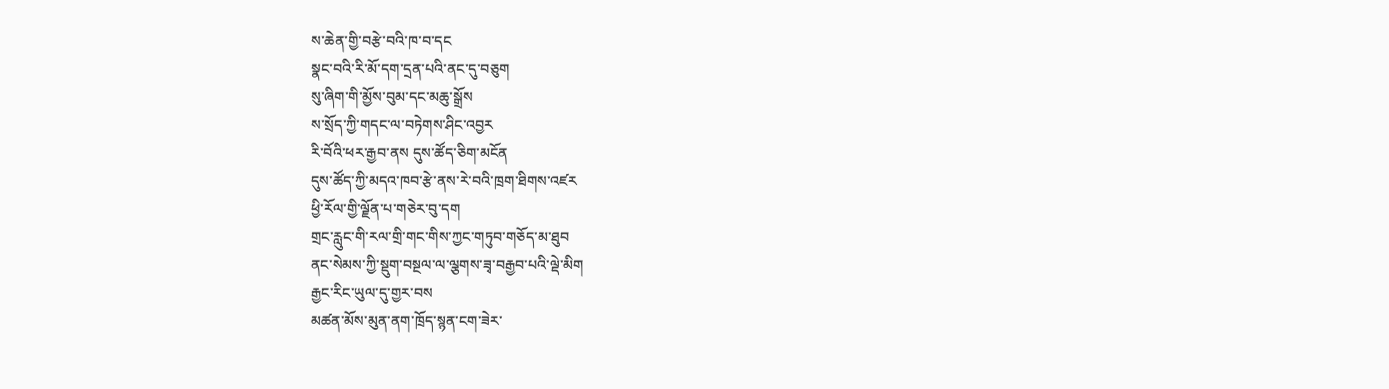ས་ཆེན་གྱི་བརྩེ་བའི་ཁ་བ་དང
སྣང་བའི་རི་མོ་དག་དྲན་པའི་ནང་དུ་བཅུག
སུ་ཞིག་གི་མྱོས་བུམ་དང་མཆུ་སྒྲོས
ས་སྲོད་ཀྱི་གདང་ལ་བཏེགས་ཤིང་འབྱར
རི་བོའི་ཕར་རྒྱབ་ནས དུས་ཚོད་ཅིག་མངོན
དུས་ཚོད་ཀྱི་མདའ་ཁབ་རྩེ་ནས་རེ་བའི་ཁྲག་ཐིགས་འཛར
ཕྱི་རོལ་གྱི་ལྗོན་པ་གཅེར་བུ་དག
གྲང་རླུང་གི་རལ་གྲི་གང་གིས་ཀྱང་གཏུབ་གཅོད་མ་ཐུབ
ནང་སེམས་ཀྱི་སྡུག་བསྔལ་ལ་ལྕགས་ཟྭ་བརྒྱབ་པའི་ལྡེ་མིག
རྒྱང་རིང་ཡུལ་དུ་གྱར་བས
མཚན་མོས་མུན་ནག་ཁྲོད་སྙན་ངག་ཟེར་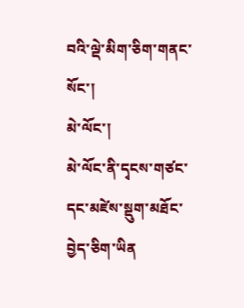བའི་ལྡེ་མིག་ཅིག་གནང་སོང་།
མེ་ལོང་།
མེ་ལོང་ནི་དྭངས་གཙང་དང་མཛེས་སྡུག་མཐོང་བྱེད་ཅིག་ཡིན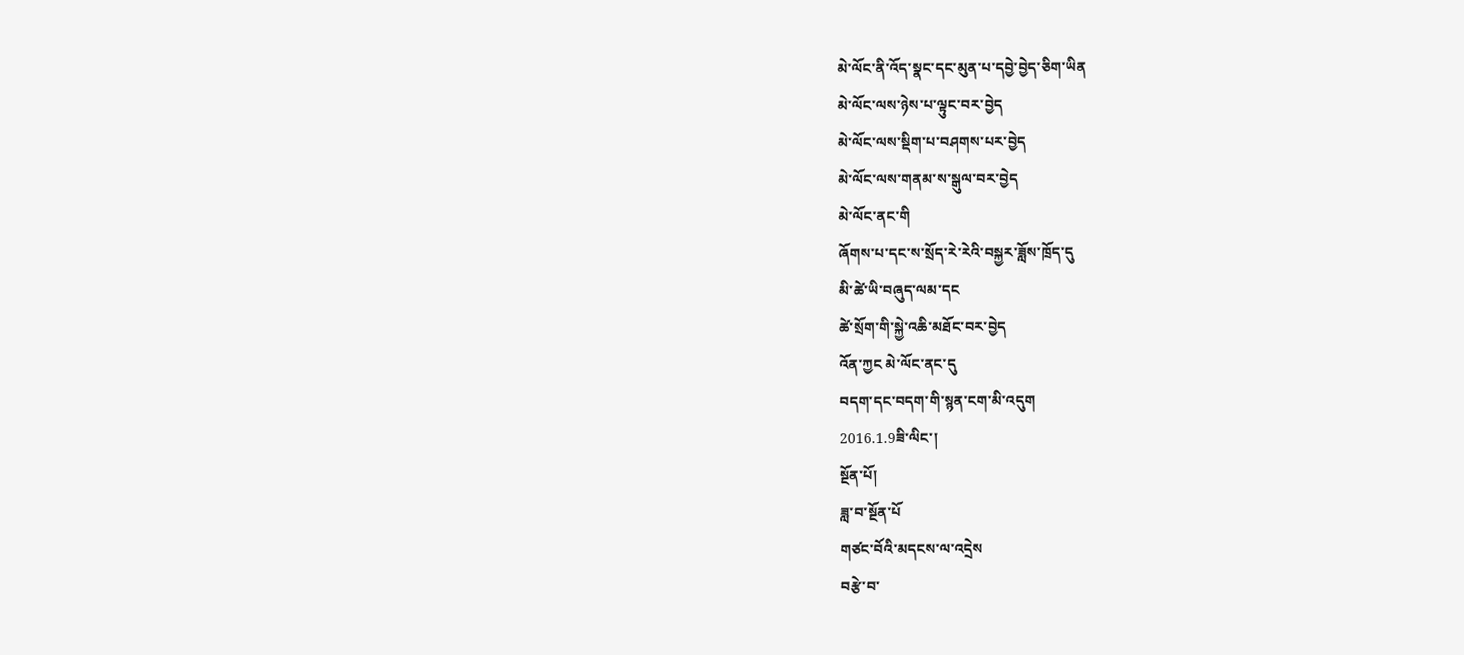མེ་ལོང་ནི་འོད་སྣང་དང་མུན་པ་དབྱེ་བྱེད་ཅིག་ཡིན
མེ་ལོང་ལས་ཉེས་པ་ལྟུང་བར་བྱེད
མེ་ལོང་ལས་སྡིག་པ་བཤགས་པར་བྱེད
མེ་ལོང་ལས་གནམ་ས་སྒུལ་བར་བྱེད
མེ་ལོང་ནང་གི
ཞོགས་པ་དང་ས་སྲོད་རེ་རེའི་བསྐྱར་ཟློས་ཁྲོད་དུ
མི་ཚེ་ཡི་བཞུད་ལམ་དང
ཚེ་སྲོག་གི་སྐྱེ་འཆི་མཐོང་བར་བྱེད
འོན་ཀྱང མེ་ལོང་ནང་དུ
བདག་དང་བདག་གི་སྙན་ངག་མི་འདུག
2016.1.9ཟི་ལིང་།
སྔོན་པོ།
ཟླ་བ་སྔོན་པོ
གཙང་བོའི་མདངས་ལ་འདྲེས
བརྩེ་བ་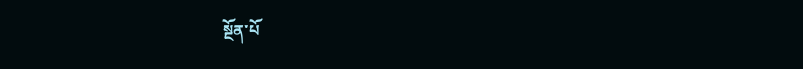སྔོན་པོ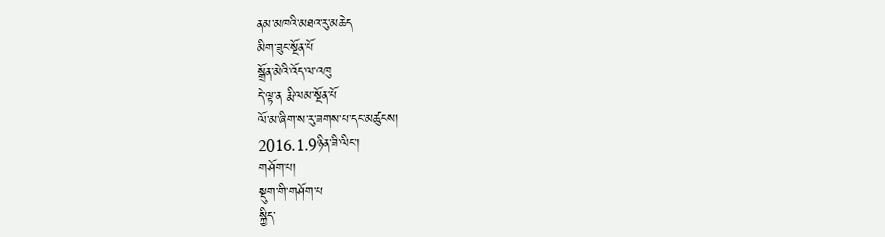ནམ་མཁའི་མཐའ་རུ་མཆེད
མིག་ཟུང་སྔོན་པོ
སྒྲོན་མེའི་འོད་ལ་འཁུ
དེ་ལྟ་ན རྨི་ལམ་སྔོན་པོ
ལོ་མ་ཞིག་ས་རུ་ཟགས་པ་དང་མཚུངས།
2016.1.9ཉིན་ཟི་ལིང་།
གཤོག་པ།
སྡུག་གི་གཤོག་པ
སྐྱིད་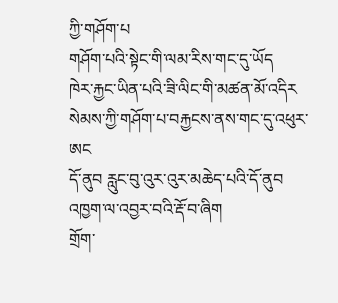ཀྱི་གཤོག་པ
གཤོག་པའི་སྟེང་གི་ལམ་རིས་གང་དུ་ཡོད
ཁེར་རྐྱང་ཡིན་པའི་ཟི་ལིང་གི་མཚན་མོ་འདིར
སེམས་ཀྱི་གཤོག་པ་བརྐྱངས་ནས་གང་དུ་འཕུར་ཨང
དོ་ནུབ རླུང་བུ་འུར་འུར་མཆེད་པའི་དོ་ནུབ
འཁྱག་ལ་འབྱར་བའི་རྡོ་བ་ཞིག
གྲོག་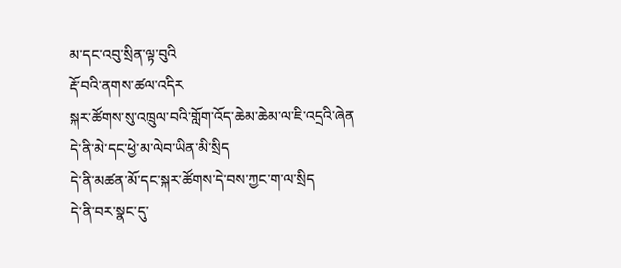མ་དང་འབུ་སྲིན་ལྟ་བུའི
རྡོ་བའི་ནགས་ཚལ་འདིར
སྐར་ཚོགས་སུ་འཁྲུལ་བའི་གློག་འོད་ཆེམ་ཆེམ་ལ་ཇི་འདྲའི་ཞེན
དེ་ནི་མེ་དང་ཕྱེ་མ་ལེབ་ཡིན་མི་སྲིད
དེ་ནི་མཚན་མོ་དང་སྐར་ཚོགས་དེ་བས་ཀྱང་ག་ལ་སྲིད
དེ་ནི་བར་སྣང་དུ་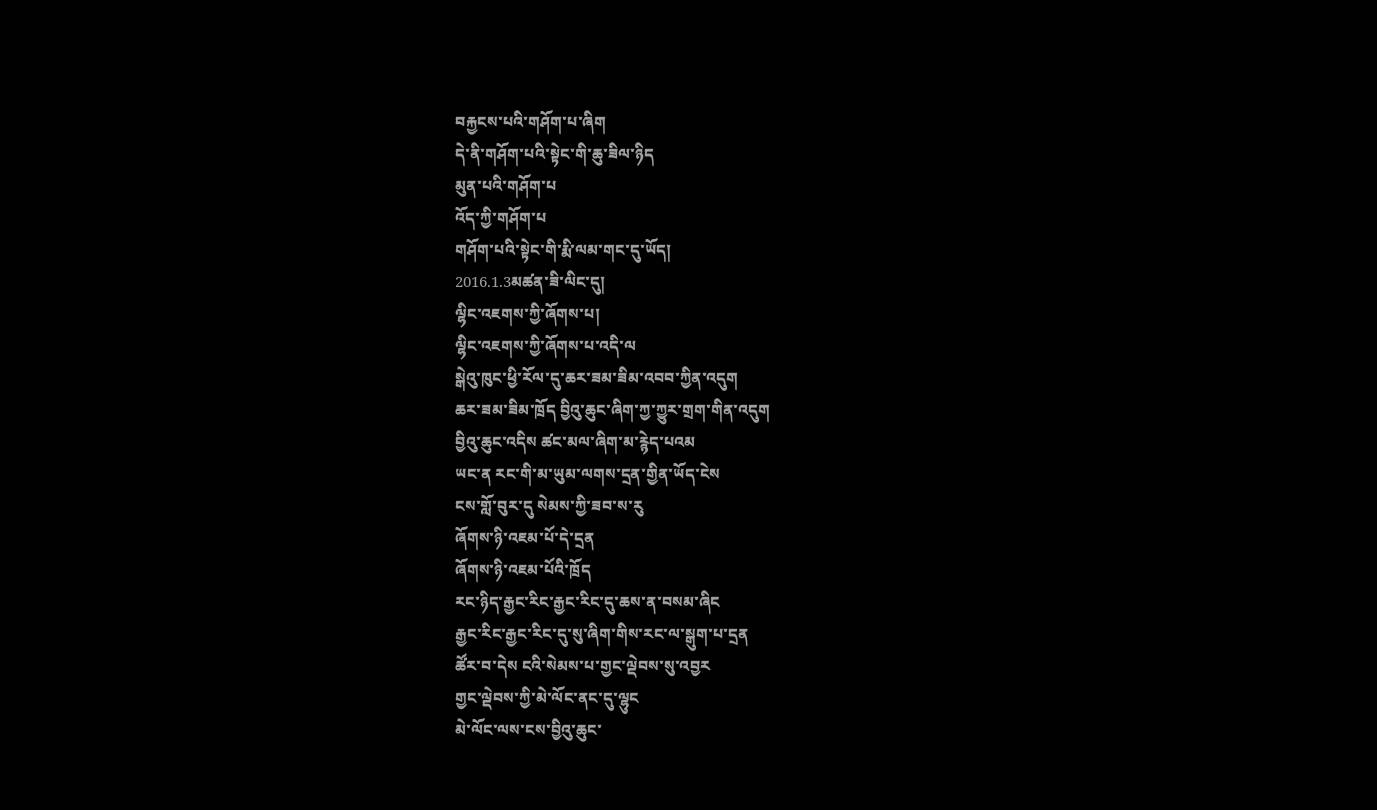བརྐྱངས་པའི་གཤོག་པ་ཞིག
དེ་ནི་གཤོག་པའི་སྟེང་གི་ཆུ་ཟིལ་ཉིད
མུན་པའི་གཤོག་པ
འོད་ཀྱི་གཤོག་པ
གཤོག་པའི་སྟེང་གི་རྨི་ལམ་གང་དུ་ཡོད།
2016.1.3མཚན་ཟི་ལིང་དུ།
ལྷིང་འཇགས་ཀྱི་ཞོགས་པ།
ལྷིང་འཇགས་ཀྱི་ཞོགས་པ་འདི་ལ
སྒེའུ་ཁུང་ཕྱི་རོལ་དུ་ཆར་ཟམ་ཟིམ་འབབ་ཀྱིན་འདུག
ཆར་ཟམ་ཟིམ་ཁྲོད བྱིའུ་ཆུང་ཞིག་ཀྱ་ཀྱུར་གྲག་གིན་འདུག
བྱིའུ་ཆུང་འདིས ཚང་མལ་ཞིག་མ་རྙེད་པའམ
ཡང་ན རང་གི་མ་ཡུམ་ལགས་དྲན་གྱིན་ཡོད་ངེས
ངས་གློ་བུར་དུ སེམས་ཀྱི་ཟབ་ས་རུ
ཞོགས་ཉི་འཇམ་པོ་དེ་དྲན
ཞོགས་ཉི་འཇམ་པོའི་ཁྲོད
རང་ཉིད་རྒྱང་རིང་རྒྱང་རིང་དུ་ཆས་ན་བསམ་ཞིང
རྒྱང་རིང་རྒྱང་རིང་དུ་སུ་ཞིག་གིས་རང་ལ་སྒུག་པ་དྲན
ཚོར་བ་དེས ངའི་སེམས་པ་གྱང་ལྡེབས་སུ་འབྱར
གྱང་ལྡེབས་ཀྱི་མེ་ལོང་ནང་དུ་ལྷུང
མེ་ལོང་ལས་ངས་བྱིའུ་ཆུང་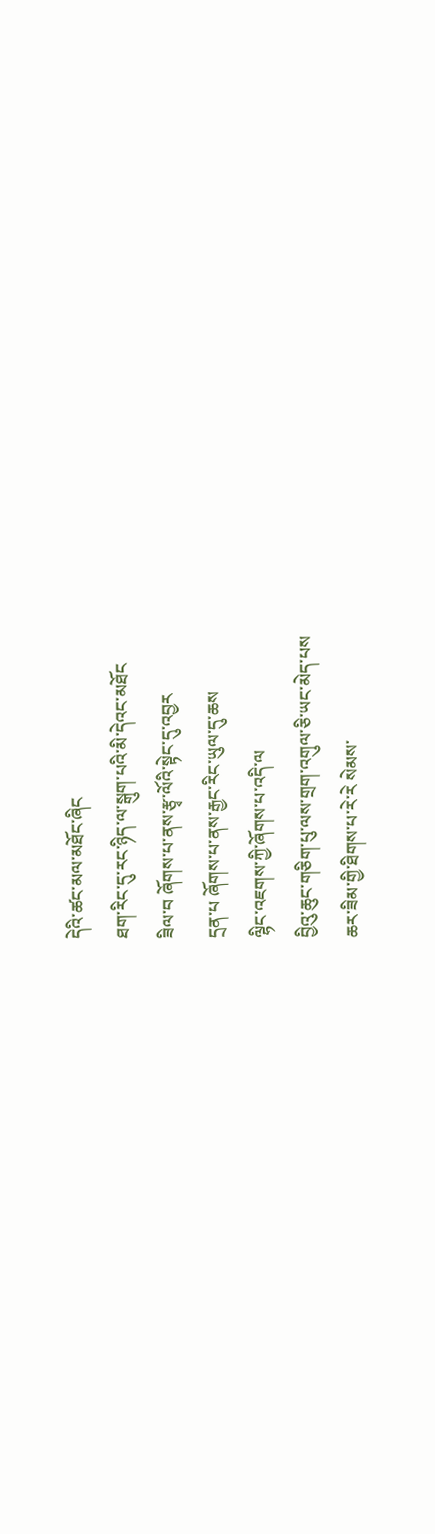དེའི་ཚང་མལ་མཐོང་ཞིང
ཐག་རིང་དུ་རང་ཉིད་ལ་སྒུག་པའི་མི་དེའང་མཐོང
ཟིལ་བ ཞོགས་པ་ནས་རྩྭ་ལོའི་སྟེང་དུ་འབྱར
དྲན་པ ཞོགས་པ་ནས་རྒྱང་རིང་ཡུལ་དུ་ཆས
ལྷིང་འཇགས་ཀྱི་ཞོགས་པ་འདི་ལ
བྱིའུ་ཆུང་གཅིག་པུ་ལས་གྲག་འགུལ་ཅི་ཡང་མེད་པས
ཆར་ཟིམ་གྱི་ཐིགས་པ་རེ་རེ སེམས་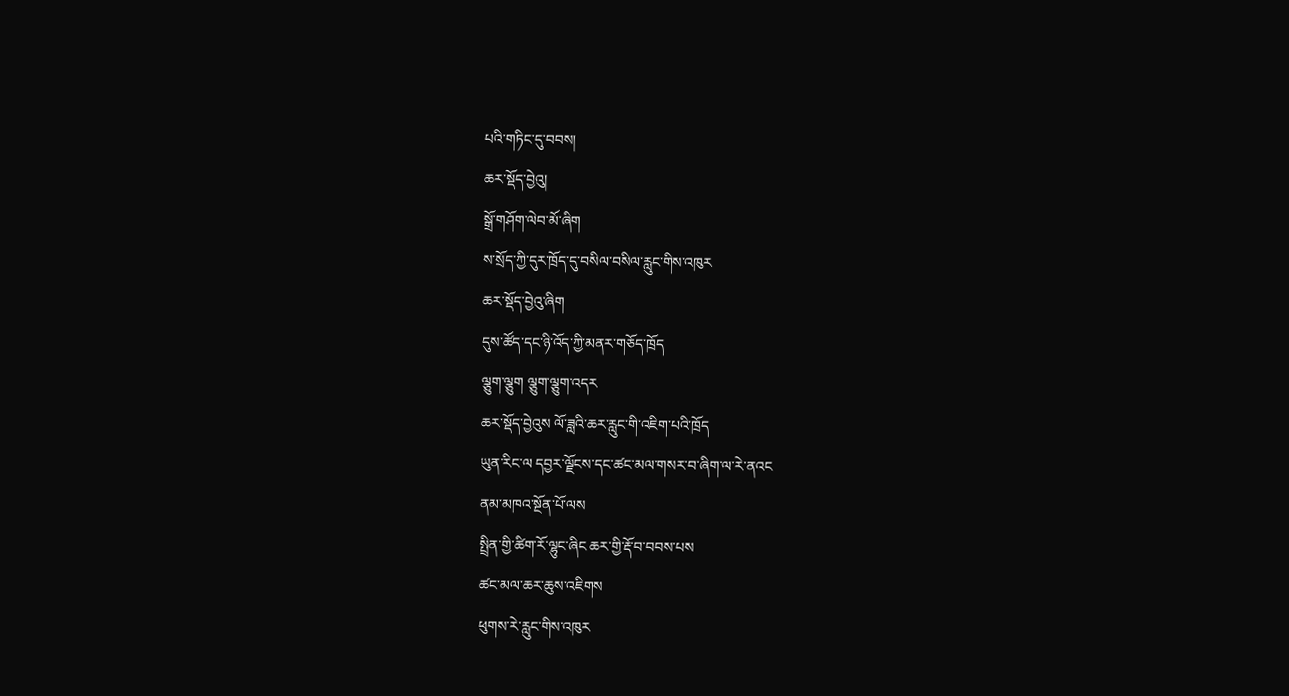པའི་གཏིང་དུ་བབས།
ཆར་སྡོད་བྱེའུ།
སྒྲོ་གཤོག་ལེབ་མོ་ཞིག
ས་སྲོད་ཀྱི་དུར་ཁྲོད་དུ་བསིལ་བསིལ་རླུང་གིས་འཁུར
ཆར་སྡོད་བྱེའུ་ཞིག
དུས་ཚོད་དང་ཉི་འོད་ཀྱི་མནར་གཅོད་ཁྲོད
ལྕུག་ལྕུག ལྕུག་ལྕུག་འདར
ཆར་སྡོད་བྱེའུས ལོ་ཟླའི་ཆར་རླུང་གི་འཇིག་པའི་ཁྲོད
ཡུན་རིང་ལ དབྱར་ལྗོངས་དང་ཚང་མལ་གསར་བ་ཞིག་ལ་རེ་ནའང
ནམ་མཁའ་སྔོན་པོ་ལས
སྤྲིན་གྱི་ཚིག་རོ་ལྷུང་ཞིང ཆར་གྱི་རྡོ་བ་བབས་པས
ཚང་མལ་ཆར་ཆུས་འཇིགས
ཕུགས་རེ་རླུང་གིས་འཁུར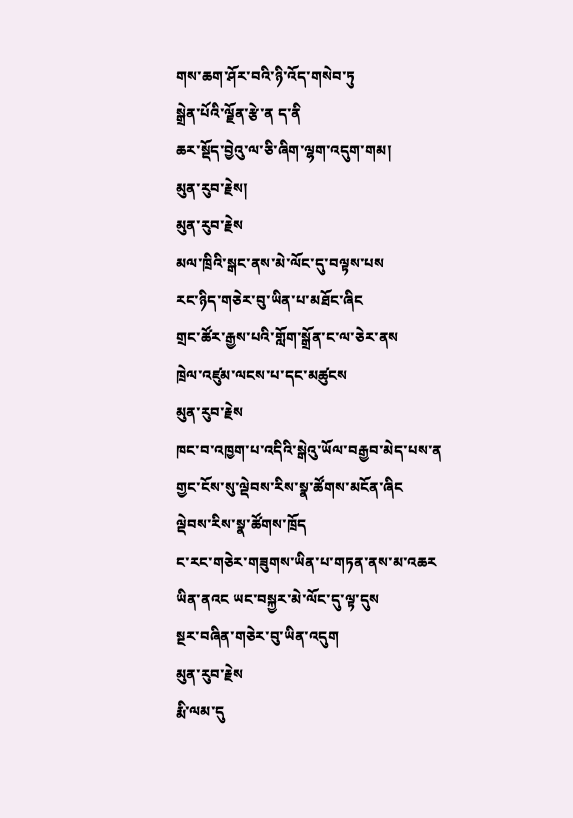གས་ཆག་ཤོར་བའི་ཉི་འོད་གསེབ་ཏུ
སྒྲེན་པོའི་ལྗོན་རྩེ་ན ད་ནི
ཆར་སྡོད་བྱེའུ་ལ་ཅི་ཞིག་ལྷག་འདུག་གམ།
མུན་རུབ་རྗེས།
མུན་རུབ་རྗེས
མལ་ཁྲིའི་སྒང་ནས་མེ་ལོང་དུ་བལྟས་པས
རང་ཉིད་གཅེར་བུ་ཡིན་པ་མཐོང་ཞིང
གྲང་ཚོར་རྒྱས་པའི་གློག་སྒྲོན་ང་ལ་ཅེར་ནས
ཁྲེལ་འཛུམ་ལངས་པ་དང་མཚུངས
མུན་རུབ་རྗེས
ཁང་བ་འཁྱག་པ་འདིའི་སྒེའུ་ཡོལ་བརྒྱབ་མེད་པས་ན
གྱང་ངོས་སུ་ལྡེབས་རིས་སྣ་ཚོགས་མངོན་ཞིང
ལྡེབས་རིས་སྣ་ཚོགས་ཁྲོད
ང་རང་གཅེར་གཟུགས་ཡིན་པ་གཏན་ནས་མ་འཆར
ཡིན་ནའང ཡང་བསྐྱར་མེ་ལོང་དུ་ལྟ་དུས
སྔར་བཞིན་གཅེར་བུ་ཡིན་འདུག
མུན་རུབ་རྗེས
རྨི་ལམ་དུ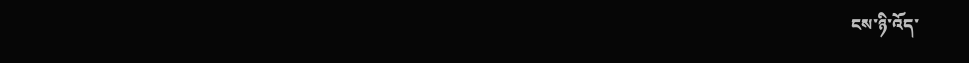ངས་ཉི་འོད་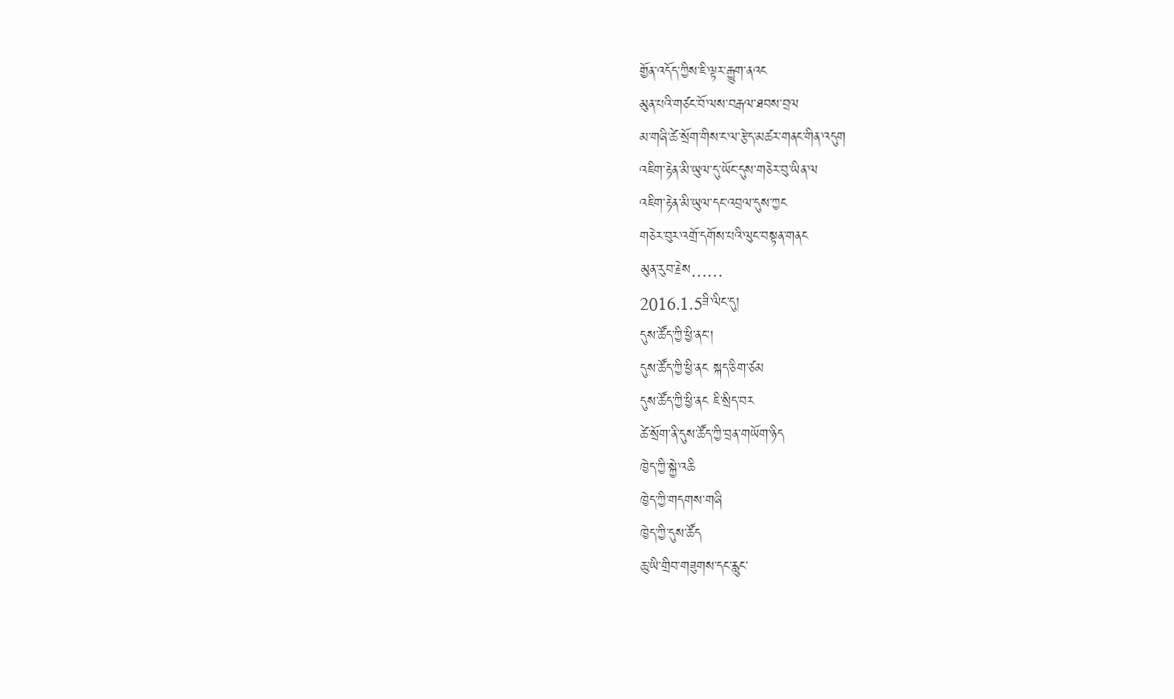གྱོན་འདོད་ཀྱིས་ཇི་ལྟར་རྒྱུག་ནའང
མུན་པའི་གཙང་བོ་ལས་བརྒལ་ཐབས་བྲལ
མ་གཞི་ཚེ་སྲོག་གིས་ང་ལ་རྩེད་མཚར་གནང་གིན་འདུག
འཇིག་རྟེན་མི་ཡུལ་དུ་ཡོང་དུས་གཅེར་བུ་ཡིན་ལ
འཇིག་རྟེན་མི་ཡུལ་དང་འབྲལ་དུས་ཀྱང
གཅེར་བུར་འགྲོ་དགོས་པའི་ལུང་བསྟན་གནང
མུན་རུབ་རྗེས……
2016.1.5ཟི་ལིང་དུ།
དུས་ཚོད་ཀྱི་ཕྱི་ནང་།
དུས་ཚོད་ཀྱི་ཕྱི་ནང སྐད་ཅིག་ཙམ
དུས་ཚོད་ཀྱི་ཕྱི་ནང ཇི་སྲིད་བར
ཚེ་སྲོག་ནི་དུས་ཚོད་ཀྱི་བྲན་གཡོག་ཉིད
ཁྱེད་ཀྱི་སྐྱེ་འཆི
ཁྱེད་ཀྱི་གདགས་གཞི
ཁྱེད་ཀྱི་དུས་ཚོད
ཆུ་ཡི་གྲིབ་གཟུགས་དང་རླུང་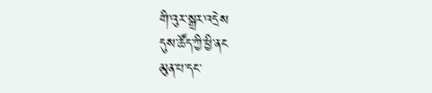གི་འུར་སྒྲར་འདྲེས
དུས་ཚོད་ཀྱི་ཕྱི་ནང
མུན་པ་དང་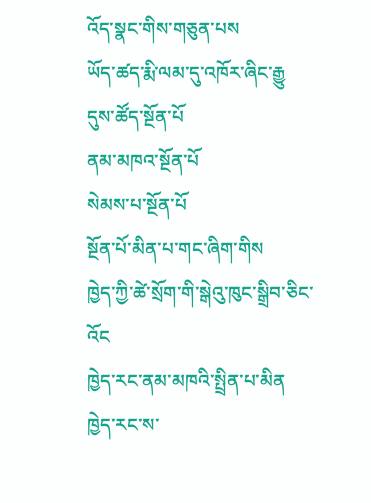འོད་སྣང་གིས་གཅུན་པས
ཡོད་ཚད་རྨི་ལམ་དུ་འཁོར་ཞིང་རྒྱུ
དུས་ཚོད་སྔོན་པོ
ནམ་མཁའ་སྔོན་པོ
སེམས་པ་སྔོན་པོ
སྔོན་པོ་མིན་པ་གང་ཞིག་གིས
ཁྱེད་ཀྱི་ཚེ་སྲོག་གི་སྒེའུ་ཁུང་སྒྲིབ་ཅིང་འོང
ཁྱེད་རང་ནམ་མཁའི་སྤྲིན་པ་མིན
ཁྱེད་རང་ས་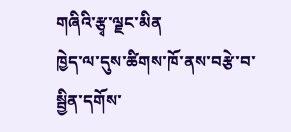གཞིའི་རྩྭ་ལྗང་མིན
ཁྱེད་ལ་དུས་ཚིགས་ཁོ་ནས་བརྩེ་བ་སྦྱིན་དགོས་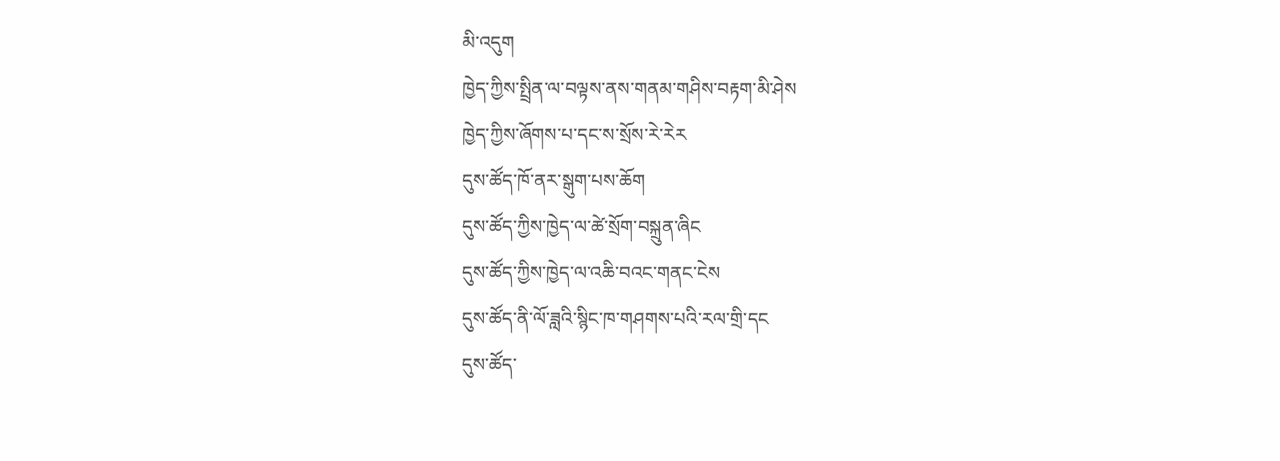མི་འདུག
ཁྱེད་ཀྱིས་སྤྲིན་ལ་བལྟས་ནས་གནམ་གཤིས་བརྟག་མི་ཤེས
ཁྱེད་ཀྱིས་ཞོགས་པ་དང་ས་སྲོས་རེ་རེར
དུས་ཚོད་ཁོ་ནར་སྒུག་པས་ཆོག
དུས་ཚོད་ཀྱིས་ཁྱེད་ལ་ཚེ་སྲོག་བསྐྲུན་ཞིང
དུས་ཚོད་ཀྱིས་ཁྱེད་ལ་འཆི་བའང་གནང་ངེས
དུས་ཚོད་ནི་ལོ་ཟླའི་སྙིང་ཁ་གཤགས་པའི་རལ་གྲི་དང
དུས་ཚོད་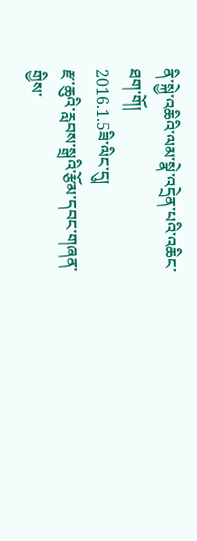ནི་སྐྱེ་འཆིའི་ལམ་སྣེ་འདྲེན་པའི་འཆིང་ཐག་གོ།
2016.1.5ཟི་ལིང་དུ།
རྫ་ཆུའི་རླབས་སྒྲའི་རྩོམ་དབང་གཞན་གྱིས་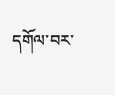དགོལ་བར་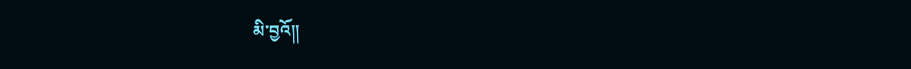མི་བྱའོ།།